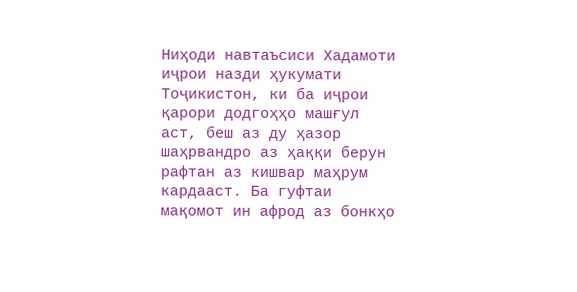Ниҳоди навтаъсиси Хадамоти иҷрои назди ҳукумати Тоҷикистон, ки ба иҷрои қарори додгоҳҳо машғул аст, беш аз ду ҳазор шаҳрвандро аз ҳаққи берун рафтан аз кишвар маҳрум кардааст. Ба гуфтаи мақомот ин афрод аз бонкҳо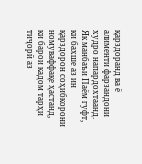қарздоранд ва ё алименти фарзандони худро напардохтаанд.
Як манбаъи Паём гуфт, ки бахше аз ин қарздорон соҳибкорони номуваффақе ҳастанд, ки барои кадом тарҳи тиҷорӣ аз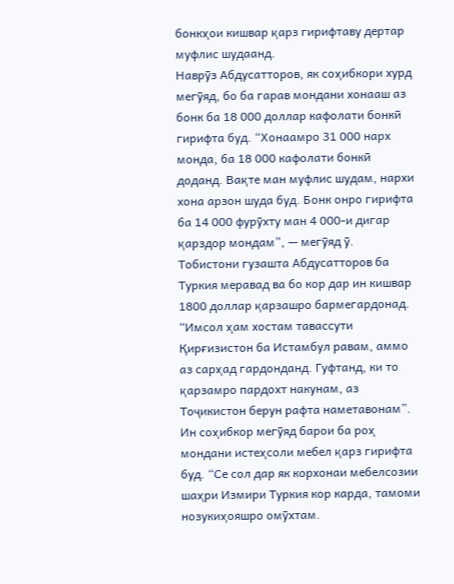бонкҳои кишвар қарз гирифтаву дертар муфлис шудаанд.
Наврӯз Абдусатторов, як соҳибкори хурд мегӯяд, бо ба гарав мондани хонааш аз бонк ба 18 000 доллар кафолати бонкӣ гирифта буд. “Хонаамро 31 000 нарх монда, ба 18 000 кафолати бонкӣ доданд. Вақте ман муфлис шудам, нархи хона арзон шуда буд. Бонк онро гирифта ба 14 000 фурӯхту ман 4 000-и дигар қарздор мондам”, — мегӯяд ӯ.
Тобистони гузашта Абдусатторов ба Туркия меравад ва бо кор дар ин кишвар 1800 доллар қарзашро бармегардонад. “Имсол ҳам хостам тавассути Қирғизистон ба Истамбул равам, аммо аз сарҳад гардонданд. Гуфтанд, ки то қарзамро пардохт накунам, аз Тоҷикистон берун рафта наметавонам”.
Ин соҳибкор мегӯяд барои ба роҳ мондани истеҳсоли мебел қарз гирифта буд. “Се сол дар як корхонаи мебелсозии шаҳри Измири Туркия кор карда, тамоми нозукиҳояшро омӯхтам.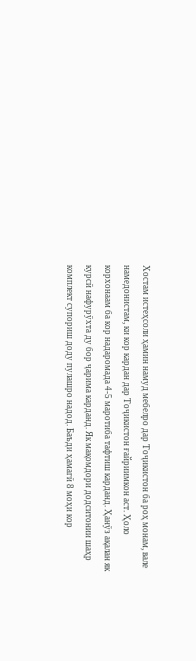Хостам истеҳсоли ҳамин намуд мебелро дар Тоҷикистон ба роҳ монам, вале намедонистам, ки кор кардан дар Тоҷикистон ғайриимкон аст. Ҳоло корхонаам ба кор надаромада 4-5 маротиба тафтиш карданд. Ҳанӯз ақалан як курсӣ нафурӯхта ду бор ҷарима карданд. Як мақомдори додситонии шаҳр комплект супориш доду пулашро надод. Баъди ҳамагӣ 8 моҳи кор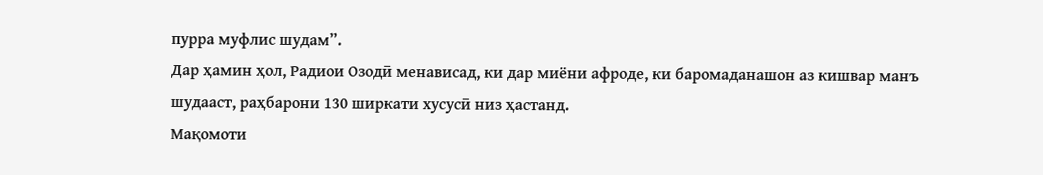пурра муфлис шудам”.
Дар ҳамин ҳол, Радиои Озодӣ менависад, ки дар миёни афроде, ки баромаданашон аз кишвар манъ шудааст, раҳбарони 130 ширкати хусусӣ низ ҳастанд.
Мақомоти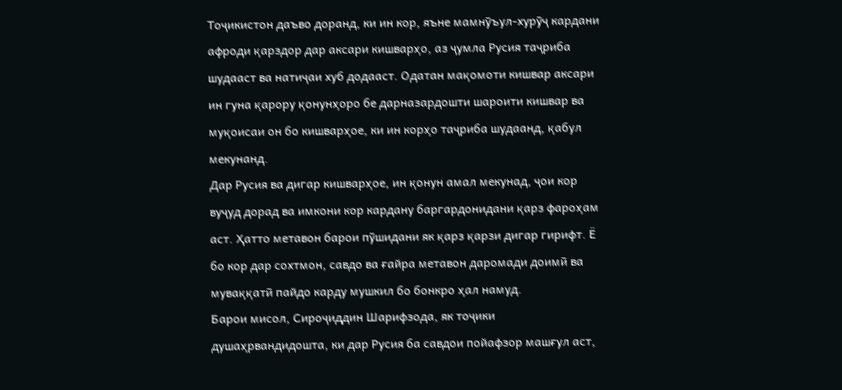Тоҷикистон даъво доранд, ки ин кор, яъне мамнӯъул-хурӯҷ кардани афроди қарздор дар аксари кишварҳо, аз ҷумла Русия таҷриба шудааст ва натиҷаи хуб додааст. Одатан мақомоти кишвар аксари ин гуна қарору қонунҳоро бе дарназардошти шароити кишвар ва муқоисаи он бо кишварҳое, ки ин корҳо таҷриба шудаанд, қабул мекунанд.
Дар Русия ва дигар кишварҳое, ин қонун амал мекунад, ҷои кор вуҷуд дорад ва имкони кор кардану баргардонидани қарз фароҳам аст. Ҳатто метавон барои пӯшидани як қарз қарзи дигар гирифт. Ё бо кор дар сохтмон, савдо ва ғайра метавон даромади доимӣ ва муваққатӣ пайдо карду мушкил бо бонкро ҳал намуд.
Барои мисол, Сироҷиддин Шарифзода, як тоҷики душаҳрвандидошта, ки дар Русия ба савдои пойафзор машғул аст,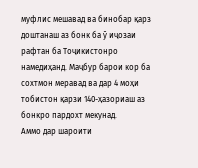муфлис мешавад ва бинобар қарз доштанаш аз бонк ба ӯ иҷозаи рафтан ба Тоҷикистонро намедиҳанд. Маҷбур барои кор ба сохтмон меравад ва дар 4 моҳи тобистон қарзи 140-ҳазориаш аз бонкро пардохт мекунад.
Аммо дар шароити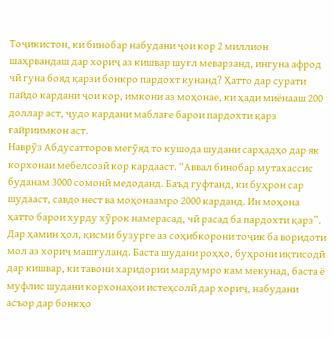Тоҷикистон, ки бинобар набудани ҷои кор 2 миллион шаҳрвандаш дар хориҷ аз кишвар шуғл меварзанд, ингуна афрод чӣ гуна бояд қарзи бонкро пардохт кунанд? Ҳатто дар сурати пайдо кардани ҷои кор, имкони аз моҳонае, ки ҳади миёнааш 200 доллар аст, ҷудо кардани маблағе барои пардохти қарз ғайриимкон аст.
Наврӯз Абдусатторов мегӯяд то кушода шудани сарҳадҳо дар як корхонаи мебелсозӣ кор кардааст. “Аввал бинобар мутахассис буданам 3000 сомонӣ медоданд. Баъд гуфтанд, ки буҳрон сар шудааст, савдо нест ва моҳонаамро 2000 карданд. Ин моҳона ҳатто барои хурду хӯрок намерасад, чӣ расад ба пардохти қарз”.
Дар ҳамин ҳол, қисми бузурге аз соҳибкорони тоҷик ба воридоти мол аз хориҷ машғуланд. Баста шудани роҳҳо, буҳрони иқтисодӣ дар кишвар, ки тавони харидории мардумро кам мекунад, баста ё муфлис шудани корхонаҳои истеҳсолӣ дар хориҷ, набудани асъор дар бонкҳо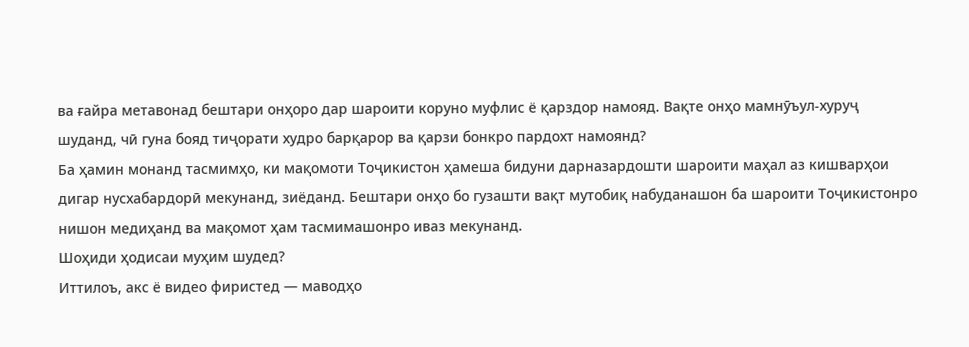ва ғайра метавонад бештари онҳоро дар шароити коруно муфлис ё қарздор намояд. Вақте онҳо мамнӯъул-хуруҷ шуданд, чӣ гуна бояд тиҷорати худро барқарор ва қарзи бонкро пардохт намоянд?
Ба ҳамин монанд тасмимҳо, ки мақомоти Тоҷикистон ҳамеша бидуни дарназардошти шароити маҳал аз кишварҳои дигар нусхабардорӣ мекунанд, зиёданд. Бештари онҳо бо гузашти вақт мутобиқ набуданашон ба шароити Тоҷикистонро нишон медиҳанд ва мақомот ҳам тасмимашонро иваз мекунанд.
Шоҳиди ҳодисаи муҳим шудед?
Иттилоъ, акс ё видео фиристед — маводҳо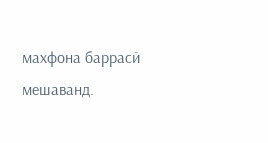махфона баррасӣ мешаванд.